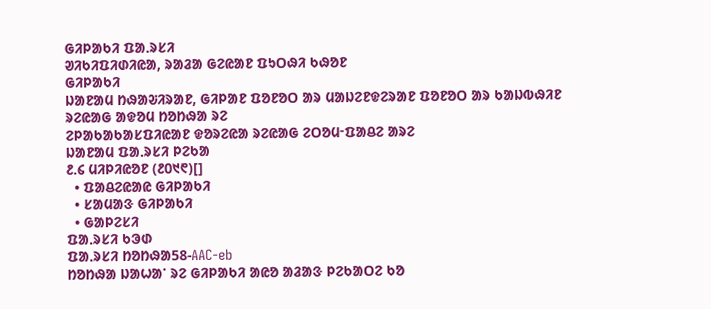ᱜᱤᱞᱟᱠᱤ ᱯᱟᱹᱨᱥᱤ
ᱣᱤᱠᱤᱯᱤᱰᱤᱭᱟ, ᱨᱟᱲᱟ ᱜᱮᱭᱟᱱ ᱯᱩᱛᱷᱤ ᱠᱷᱚᱱ
ᱜᱤᱞᱟᱠᱤ
ᱡᱟᱱᱟᱢ ᱴᱷᱟᱶᱤᱨᱟᱱ, ᱜᱤᱞᱟᱱ ᱯᱚᱱᱚᱛ ᱟᱨ ᱢᱟᱡᱮᱱᱫᱮᱨᱟᱱ ᱯᱚᱱᱚᱛ ᱟᱨ ᱠᱟᱡᱵᱷᱤᱱ ᱨᱮᱭᱟᱜ ᱟᱫᱚᱢ ᱴᱚᱴᱷᱟ ᱨᱮ
ᱮᱞᱟᱠᱟᱠᱟᱥᱯᱤᱭᱟᱱ ᱫᱚᱨᱮᱭᱟ ᱨᱮᱭᱟᱜ ᱮᱛᱚᱢᱼᱯᱟᱪᱮ ᱟᱨᱮ
ᱡᱟᱱᱟᱢ ᱯᱟᱹᱨᱥᱤ ᱞᱮᱠᱟ
᱒.᱔ ᱢᱤᱞᱤᱭᱚᱱ (᱒᱐᱑᱖)[]
  • ᱯᱟᱪᱮᱭᱟᱭ ᱜᱤᱞᱟᱠᱤ
  • ᱥᱟᱢᱟᱝ ᱜᱤᱞᱟᱠᱤ
  • ᱜᱟᱞᱮᱥᱤ
ᱯᱟᱹᱨᱥᱤ ᱠᱳᱰ
ᱯᱟᱹᱨᱥᱤ ᱴᱚᱴᱷᱟ58-AAC-eb
ᱴᱚᱴᱷᱟ ᱡᱟᱦᱟᱸ ᱨᱮ ᱜᱤᱞᱟᱠᱤ ᱟᱭᱚ ᱟᱲᱟᱝ ᱞᱮᱠᱟᱛᱮ ᱠᱚ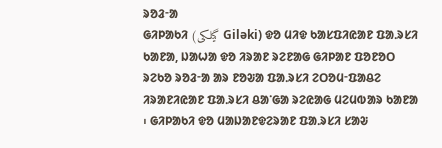ᱨᱚᱲᱼᱟ
ᱜᱤᱞᱟᱠᱤ (گیلکی Giləki) ᱫᱚ ᱢᱤᱫ ᱠᱟᱥᱯᱤᱭᱟᱱ ᱯᱟᱹᱨᱥᱤ ᱠᱟᱱᱟ, ᱡᱟᱦᱟ ᱫᱚ ᱤᱨᱟᱱ ᱨᱮᱱᱟᱜ ᱜᱤᱞᱟᱱ ᱯᱚᱱᱚᱛ ᱨᱮᱠᱚ ᱨᱚᱲᱼᱟ ᱟᱨ ᱱᱚᱶᱟ ᱯᱟᱹᱨᱥᱤ ᱮᱛᱚᱢᱼᱯᱟᱪᱮ ᱤᱨᱟᱱᱤᱭᱟᱱ ᱯᱟᱹᱨᱥᱤ ᱪᱟᱸᱜᱟ ᱨᱮᱭᱟᱜ ᱢᱮᱢᱵᱟᱨ ᱠᱟᱱᱟ ᱾ ᱜᱤᱞᱟᱠᱤ ᱫᱚ ᱢᱟᱡᱟᱱᱫᱮᱨᱟᱱ ᱯᱟᱹᱨᱥᱤ ᱥᱟᱶ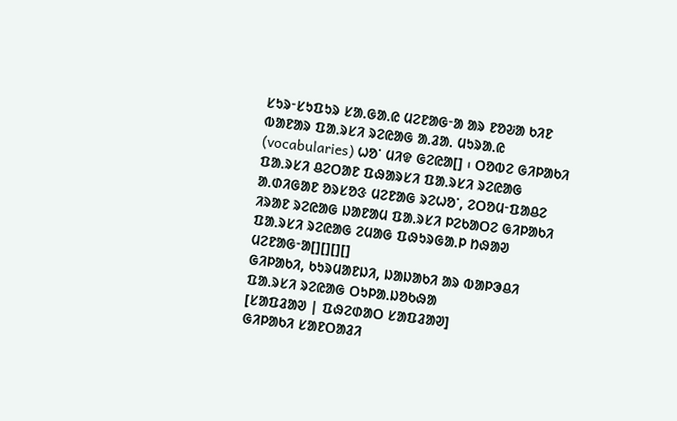ᱥᱩᱨᱼᱥᱩᱯᱩᱨ ᱥᱟᱹᱜᱟᱹᱭ ᱢᱮᱱᱟᱜᱼᱟ ᱟᱨ ᱱᱚᱶᱟ ᱠᱤᱱ ᱵᱟᱱᱟᱨ ᱯᱟᱹᱨᱥᱤ ᱨᱮᱭᱟᱜ ᱟᱹᱲᱟᱹ ᱢᱩᱨᱟᱹᱭ (vocabularies) ᱦᱚᱸ ᱢᱤᱫ ᱜᱮᱭᱟ[] ᱾ ᱛᱚᱵᱮ ᱜᱤᱞᱟᱠᱤ ᱯᱟᱹᱨᱥᱤ ᱪᱮᱛᱟᱱ ᱯᱷᱟᱨᱥᱤ ᱯᱟᱹᱨᱥᱤ ᱨᱮᱭᱟᱜ ᱟᱹᱰᱤᱜᱟᱱ ᱚᱨᱥᱚᱝ ᱢᱮᱱᱟᱜ ᱨᱮᱦᱚᱸ, ᱮᱛᱚᱢᱼᱯᱟᱪᱮ ᱤᱨᱟᱱ ᱨᱮᱭᱟᱜ ᱡᱟᱱᱟᱢ ᱯᱟᱹᱨᱥᱤ ᱞᱮᱠᱟᱛᱮ ᱜᱤᱞᱟᱠᱤ ᱯᱟᱹᱨᱥᱤ ᱨᱮᱭᱟᱜ ᱮᱢᱟᱜ ᱯᱷᱩᱨᱜᱟᱹᱞ ᱴᱷᱟᱣ ᱢᱮᱱᱟᱜᱼᱟ[][][][]
ᱜᱤᱞᱟᱠᱤ, ᱠᱩᱨᱢᱟᱱᱡᱤ, ᱡᱟᱡᱟᱠᱤ ᱟᱨ ᱵᱟᱞᱳᱪᱤ ᱯᱟᱹᱨᱥᱤ ᱨᱮᱭᱟᱜ ᱛᱩᱞᱟᱹᱡᱚᱠᱷᱟ
[ᱥᱟᱯᱲᱟᱣ | ᱯᱷᱮᱰᱟᱛ ᱥᱟᱯᱲᱟᱣ]
ᱜᱤᱞᱟᱠᱤ ᱥᱟᱱᱛᱟᱲᱤ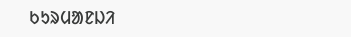ᱠᱩᱨᱢᱟᱱᱡᱤ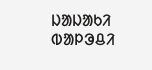ᱡᱟᱡᱟᱠᱤ ᱵᱟᱞᱳᱪᱤ